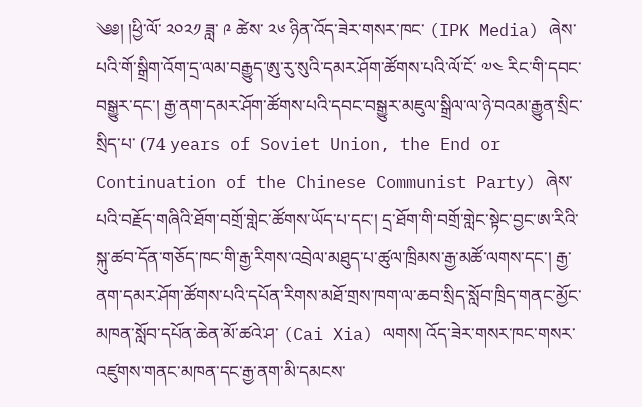༄༅། །ཕྱི་ལོ་ ༢༠༢༡ ཟླ་ ༩ ཚེས་ ༢༦ ཉིན་འོད་ཟེར་གསར་ཁང་ (IPK Media) ཞེས་པའི་གོ་སྒྲིག་འོག་དྲ་ལམ་བརྒྱུད་ཨུ་རུ་སུའི་དམར་ཤོག་ཚོགས་པའི་ལོ་ངོ་ ༧༤ རིང་གི་དབང་བསྒྱུར་དང་། རྒྱ་ནག་དམར་ཤོག་ཚོགས་པའི་དབང་བསྒྱུར་མཇུལ་སྒྲིལ་ལ་ཉེ་བའམ་རྒྱུན་སྲིང་སྲིད་པ་ (74 years of Soviet Union, the End or Continuation of the Chinese Communist Party) ཞེས་པའི་བརྗོད་གཞིའི་ཐོག་བགྲོ་གླེང་ཚོགས་ཡོད་པ་དང་། དྲ་ཐོག་གི་བགྲོ་གླེང་སྟེང་བྱང་ཨ་རིའི་སྐུ་ཚབ་དོན་གཅོད་ཁང་གི་རྒྱ་རིགས་འབྲེལ་མཐུད་པ་ཚུལ་ཁྲིམས་རྒྱ་མཚོ་ལགས་དང་། རྒྱ་ནག་དམར་ཤོག་ཚོགས་པའི་དཔོན་རིགས་མཐོ་གྲས་ཁག་ལ་ཆབ་སྲིད་སློབ་ཁྲིད་གནང་མྱོང་མཁན་སློབ་དཔོན་ཆེན་མོ་ཚའེ་ཤ་ (Cai Xia) ལགས། འོད་ཟེར་གསར་ཁང་གསར་འཛུགས་གནང་མཁན་དང་རྒྱ་ནག་མི་དམངས་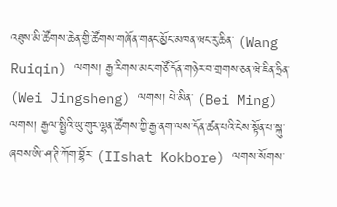འཐུས་མི་ཚོགས་ཆེན་གྱི་ཚོགས་གཞོན་གནང་མྱོང་མཁན་ཝང་རུ་ཆིན་ (Wang Ruiqin) ལགས། རྒྱ་རིགས་མང་གཙོ་དོན་གཉེར་བ་གྲགས་ཅན་ཝེ་ཇིན་ཧྲིན་ (Wei Jingsheng) ལགས། པེ་མིན་ (Bei Ming) ལགས། རྒྱལ་སྤྱིའི་ཡུ་གུར་ལྷན་ཚོགས་ཀྱི་རྒྱ་ནག་ལས་དོན་ཚན་པའི་ངེས་སྟོན་པ་སྐུ་ཞབས་ཨི་ཤ་ཊི་ཀོག་བྷོར་ (IIshat Kokbore) ལགས་སོགས་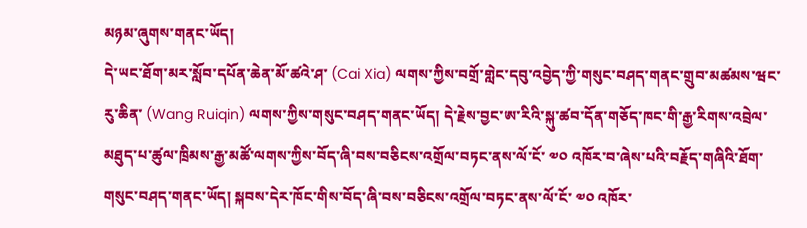མཉམ་ཞུགས་གནང་ཡོད།
དེ་ཡང་ཐོག་མར་སློབ་དཔོན་ཆེན་མོ་ཚའེ་ཤ་ (Cai Xia) ལགས་ཀྱིས་བགྲོ་གླེང་དབུ་འབྱེད་ཀྱི་གསུང་བཤད་གནང་གྲུབ་མཚམས་ཝང་རུ་ཆིན་ (Wang Ruiqin) ལགས་ཀྱིས་གསུང་བཤད་གནང་ཡོད། དེ་རྗེས་བྱང་ཨ་རིའི་སྐུ་ཚབ་དོན་གཅོད་ཁང་གི་རྒྱ་རིགས་འབྲེལ་མཐུད་པ་ཚུལ་ཁྲིམས་རྒྱ་མཚོ་ལགས་ཀྱིས་བོད་ཞི་བས་བཅིངས་འགྲོལ་བཏང་ནས་ལོ་ངོ་ ༧༠ འཁོར་བ་ཞེས་པའི་བརྗོད་གཞིའི་ཐོག་གསུང་བཤད་གནང་ཡོད། སྐབས་དེར་ཁོང་གིས་བོད་ཞི་བས་བཅིངས་འགྲོལ་བཏང་ནས་ལོ་ངོ་ ༧༠ འཁོར་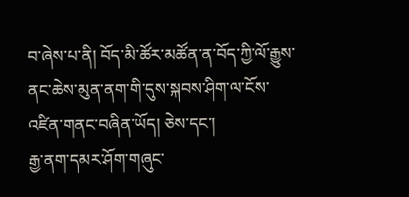བ་ཞེས་པ་ནི། བོད་མི་ཚོར་མཚོན་ན་བོད་ཀྱི་ལོ་རྒྱུས་ནང་ཆེས་མུན་ནག་གི་དུས་སྐབས་ཤིག་ལ་ངོས་འཛིན་གནང་བཞིན་ཡོད། ཅེས་དང་།
རྒྱ་ནག་དམར་ཤོག་གཞུང་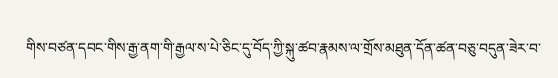གིས་བཙན་དབང་གིས་རྒྱ་ནག་གི་རྒྱལ་ས་པེ་ཅིང་དུ་བོད་ཀྱི་སྐུ་ཚབ་རྣམས་ལ་གྲོས་མཐུན་དོན་ཚན་བཅུ་བདུན་ཟེར་བ་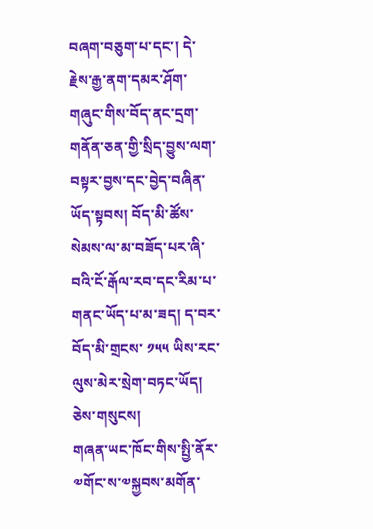བཞག་བཅུག་པ་དང་། དེ་རྗེས་རྒྱ་ནག་དམར་ཤོག་གཞུང་གིས་བོད་ནང་དྲག་གནོན་ཅན་གྱི་སྲིད་བྱུས་ལག་བསྟར་བྱས་དང་བྱེད་བཞིན་ཡོད་སྟབས། བོད་མི་ཚོས་སེམས་ལ་མ་བཟོད་པར་ཞི་བའི་ངོ་རྒོལ་རབ་དང་རིམ་པ་གནང་ཡོད་པ་མ་ཟད། ད་བར་བོད་མི་གྲངས་ ༡༥༥ ཡིས་རང་ལུས་མེར་སྲེག་བཏང་ཡོད། ཅེས་གསུངས།
གཞན་ཡང་ཁོང་གིས་སྤྱི་ནོར་༧གོང་ས་༧སྐྱབས་མགོན་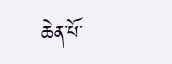ཆེན་པོ་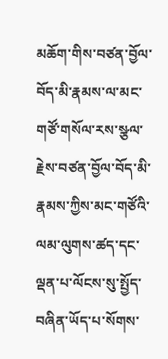མཆོག་གིས་བཙན་བྱོལ་བོད་མི་རྣམས་ལ་མང་གཙོ་གསོལ་རས་སྩལ་རྗེས་བཙན་བྱོལ་བོད་མི་རྣམས་ཀྱིས་མང་གཙོའི་ལམ་ལུགས་ཚད་དང་ལྡན་པ་ལོངས་སུ་སྤྱོད་བཞིན་ཡོད་པ་སོགས་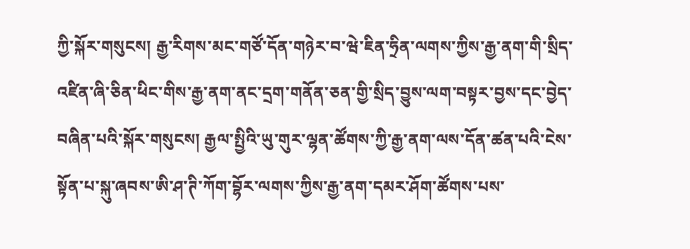ཀྱི་སྐོར་གསུངས། རྒྱ་རིགས་མང་གཙོ་དོན་གཉེར་བ་ཝེ་ཇིན་ཧྲིན་ལགས་ཀྱིས་རྒྱ་ནག་གི་སྲིད་འཛིན་ཞི་ཅིན་ཕིང་གིས་རྒྱ་ནག་ནང་དྲག་གནོན་ཅན་གྱི་སྲིད་བྱུས་ལག་བསྟར་བྱས་དང་བྱེད་བཞིན་པའི་སྐོར་གསུངས། རྒྱལ་སྤྱིའི་ཡུ་གུར་ལྷན་ཚོགས་ཀྱི་རྒྱ་ནག་ལས་དོན་ཚན་པའི་ངེས་སྟོན་པ་སྐུ་ཞབས་ཨི་ཤ་ཊི་ཀོག་བྷོར་ལགས་ཀྱིས་རྒྱ་ནག་དམར་ཤོག་ཚོགས་པས་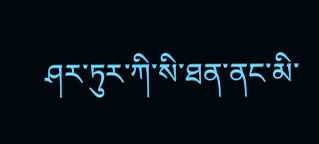ཤར་ཏུར་ཀི་སི་ཐན་ནང་མི་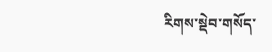རིགས་སྡེབ་གསོད་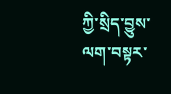ཀྱི་སྲིད་བྱུས་ལག་བསྟར་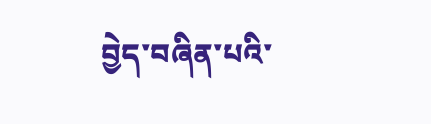བྱེད་བཞིན་པའི་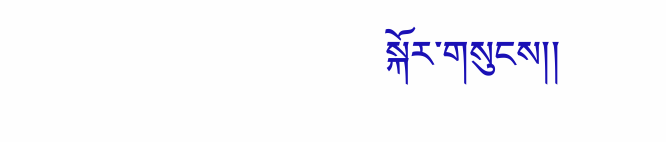སྐོར་གསུངས།།